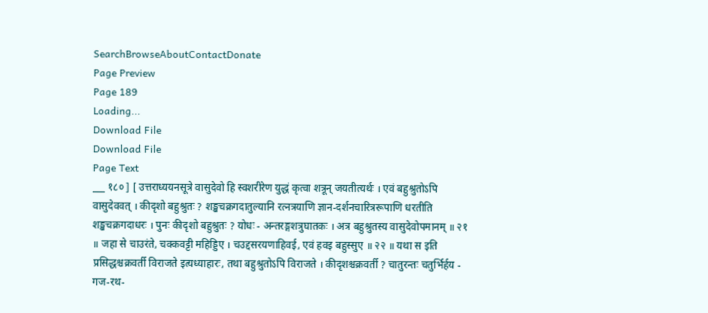SearchBrowseAboutContactDonate
Page Preview
Page 189
Loading...
Download File
Download File
Page Text
___ १८० ] [ उत्तराध्ययनसूत्रे वासुदेवो हि स्वशरीरेण युद्धं कृत्वा शत्रून् जयतीत्यर्थः । एवं बहुश्रुतोऽपि वासुदेववत् । कीदृशो बहुश्रुतः ? शङ्खचक्रगदातुल्यानि रत्नत्रयाणि ज्ञान-दर्शनचारित्ररूपाणि धरतीति शङ्खचक्रगदाधरः । पुनः कीदृशो बहुश्रुतः ? योधः - अन्तरङ्गशत्रुघातकः । अत्र बहुश्रुतस्य वासुदेवोपमानम् ॥ २१ ॥ जहा से चाउरंते, चक्कवट्टी महिड्डिए । चउद्दसरयणाहिवई, एवं हवइ बहुस्सुए ॥ २२ ॥ यथा स इति प्रसिद्धश्चक्रवर्ती विराजते इत्यध्याहारः, तथा बहुश्रुतोऽपि विराजते । कीदृशश्चक्रवर्ती ? चातुरन्तः चतुर्भिर्हय - गज-रथ-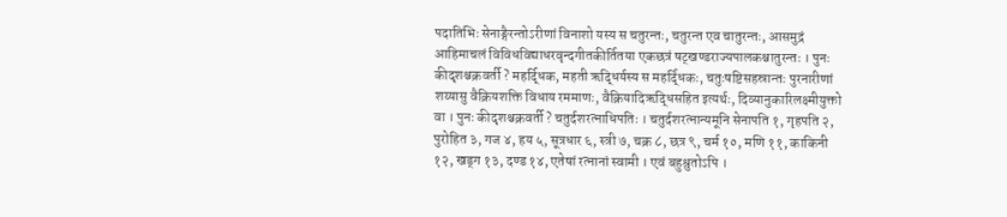पदातिभिः सेनाङ्गैरन्तोऽरीणां विनाशो यस्य स चतुरन्तः, चतुरन्त एव चातुरन्तः, आसमुद्रं आहिमाचलं विविधविद्याधरवृन्दगीतकीर्तितया एकछत्रं षट्खण्डराज्यपालकश्चातुरन्तः । पुनः कीदृशश्चक्रवर्ती ? महर्द्धिक, महती ऋद्धिर्यस्य स महर्द्धिकः, चतुःषष्टिसहस्रान्तः पुरनारीणां शय्यासु वैक्रियशक्ति विधाय रममाणः, वैक्रियादिऋद्धिसहित इत्यर्थः, दिव्यानुकारिलक्ष्मीयुक्तो वा । पुनः कीदृशश्चक्रवर्ती ? चतुर्दशरत्नाधिपतिः । चतुर्दशरत्नान्यमूनि सेनापति १, गृहपति २, पुरोहित ३, गज ४, हय ५, सूत्रधार ६, स्त्री ७, चक्र ८, छत्र ९, चर्म १०, मणि ११, काकिनी १२, खड्ग १३, दण्ड १४, एतेषां रत्नानां स्वामी । एवं बहुश्रुतोऽपि ।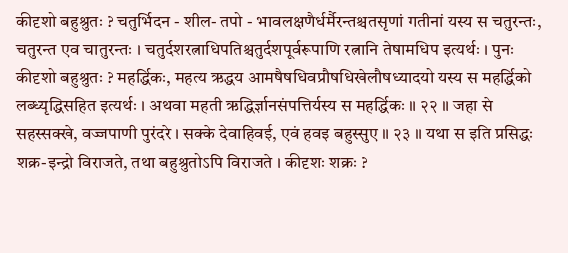कीदृशो बहुश्रुतः ? चतुर्भिदन - शील- तपो - भावलक्षणैर्धर्मैरन्तश्चतसृणां गतीनां यस्य स चतुरन्तः, चतुरन्त एव चातुरन्तः । चतुर्दशरत्नाधिपतिश्चतुर्दशपूर्वरूपाणि रत्नानि तेषामधिप इत्यर्थः । पुनः कीदृशो बहुश्रुतः ? महर्द्धिकः, महत्य ऋद्धय आमषैषधिवप्रौषधिखेलौषध्यादयो यस्य स महर्द्धिको लब्ध्यृद्धिसहित इत्यर्थः । अथवा महती ऋद्धिर्ज्ञानसंपत्तिर्यस्य स महर्द्धिकः ॥ २२ ॥ जहा से सहस्सक्खे, वज्जपाणी पुरंदरे । सक्के देवाहिवई, एवं हवइ बहुस्सुए ॥ २३ ॥ यथा स इति प्रसिद्धः शक्र-इन्द्रो विराजते, तथा बहुश्रुतोऽपि विराजते । कीदृशः शक्रः ?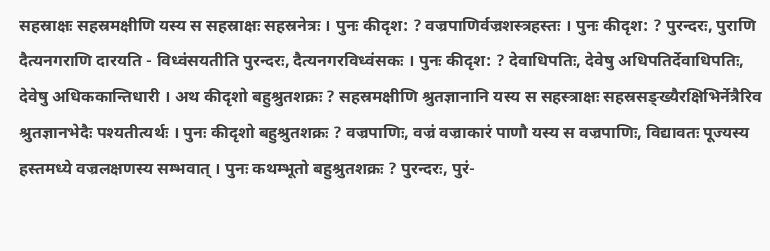सहस्राक्षः सहस्रमक्षीणि यस्य स सहस्राक्षः सहस्रनेत्रः । पुनः कीदृश: ? वज्रपाणिर्वज्रशस्त्रहस्तः । पुनः कीदृश: ? पुरन्दरः, पुराणि दैत्यनगराणि दारयति - विध्वंसयतीति पुरन्दरः, दैत्यनगरविध्वंसकः । पुनः कीदृश: ? देवाधिपतिः, देवेषु अधिपतिर्देवाधिपतिः, देवेषु अधिककान्तिधारी । अथ कीदृशो बहुश्रुतशक्रः ? सहस्रमक्षीणि श्रुतज्ञानानि यस्य स सहस्त्राक्षः सहस्रसङ्ख्यैरक्षिभिर्नेत्रैरिव श्रुतज्ञानभेदैः पश्यतीत्यर्थः । पुनः कीदृशो बहुश्रुतशक्रः ? वज्रपाणिः, वज्रं वज्राकारं पाणौ यस्य स वज्रपाणिः, विद्यावतः पूज्यस्य हस्तमध्ये वज्रलक्षणस्य सम्भवात् । पुनः कथम्भूतो बहुश्रुतशक्रः ? पुरन्दरः, पुरं-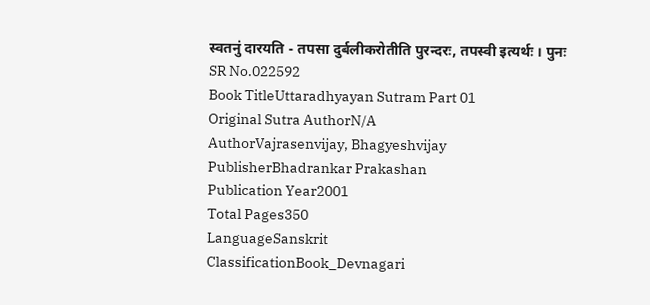स्वतनुं दारयति - तपसा दुर्बलीकरोतीति पुरन्दरः, तपस्वी इत्यर्थः । पुनः
SR No.022592
Book TitleUttaradhyayan Sutram Part 01
Original Sutra AuthorN/A
AuthorVajrasenvijay, Bhagyeshvijay
PublisherBhadrankar Prakashan
Publication Year2001
Total Pages350
LanguageSanskrit
ClassificationBook_Devnagari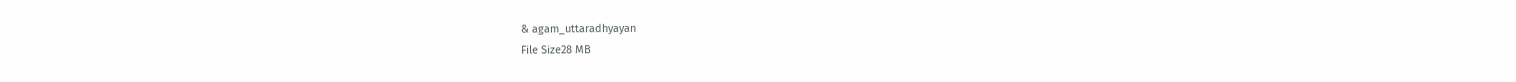& agam_uttaradhyayan
File Size28 MB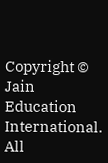Copyright © Jain Education International. All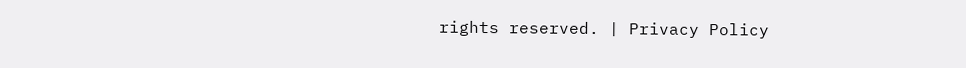rights reserved. | Privacy Policy